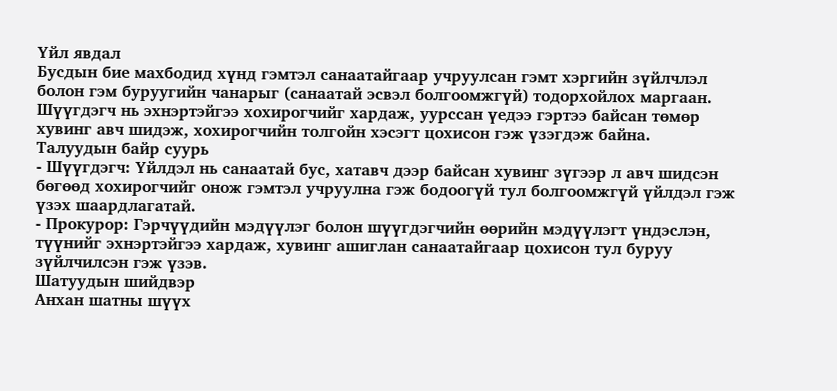Үйл явдал
Бусдын бие махбодид хүнд гэмтэл санаатайгаар учруулсан гэмт хэргийн зүйлчлэл болон гэм буруугийн чанарыг (санаатай эсвэл болгоомжгүй) тодорхойлох маргаан. Шүүгдэгч нь эхнэртэйгээ хохирогчийг хардаж, уурссан үедээ гэртээ байсан төмөр хувинг авч шидэж, хохирогчийн толгойн хэсэгт цохисон гэж үзэгдэж байна.
Талуудын байр суурь
- Шүүгдэгч: Үйлдэл нь санаатай бус, хатавч дээр байсан хувинг зүгээр л авч шидсэн бөгөөд хохирогчийг онож гэмтэл учруулна гэж бодоогүй тул болгоомжгүй үйлдэл гэж үзэх шаардлагатай.
- Прокурор: Гэрчүүдийн мэдүүлэг болон шүүгдэгчийн өөрийн мэдүүлэгт үндэслэн, түүнийг эхнэртэйгээ хардаж, хувинг ашиглан санаатайгаар цохисон тул буруу зүйлчилсэн гэж үзэв.
Шатуудын шийдвэр
Анхан шатны шүүх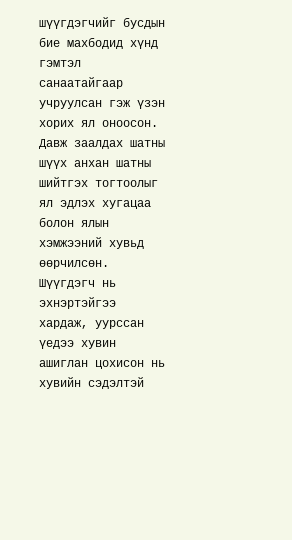шүүгдэгчийг бусдын бие махбодид хүнд гэмтэл санаатайгаар учруулсан гэж үзэн хорих ял оноосон. Давж заалдах шатны шүүх анхан шатны шийтгэх тогтоолыг ял эдлэх хугацаа болон ялын хэмжээний хувьд өөрчилсөн. Шүүгдэгч нь эхнэртэйгээ хардаж, уурссан үедээ хувин ашиглан цохисон нь хувийн сэдэлтэй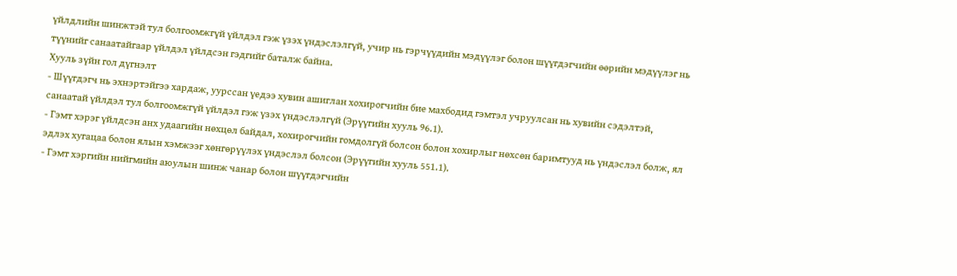үйлдлийн шинжтэй тул болгоомжгүй үйлдэл гэж үзэх үндэслэлгүй, учир нь гэрчүүдийн мэдүүлэг болон шүүгдэгчийн өөрийн мэдүүлэг нь түүнийг санаатайгаар үйлдэл үйлдсэн гэдгийг баталж байна.
Хууль зүйн гол дүгнэлт
- Шүүгдэгч нь эхнэртэйгээ хардаж, уурссан үедээ хувин ашиглан хохирогчийн бие махбодид гэмтэл учруулсан нь хувийн сэдэлтэй, санаатай үйлдэл тул болгоомжгүй үйлдэл гэж үзэх үндэслэлгүй (Эрүүгийн хууль 96.1).
- Гэмт хэрэг үйлдсэн анх удаагийн нөхцөл байдал, хохирогчийн гомдолгүй болсон болон хохирлыг нөхсөн баримтууд нь үндэслэл болж, ял эдлэх хугацаа болон ялын хэмжээг хөнгөрүүлэх үндэслэл болсон (Эрүүгийн хууль 551.1).
- Гэмт хэргийн нийгмийн аюулын шинж чанар болон шүүгдэгчийн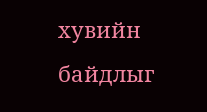хувийн байдлыг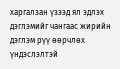харгалзан үзээд ял эдлэх дэглэмийг чангаас жирийн дэглэм рүү өөрчлөх үндэслэлтэй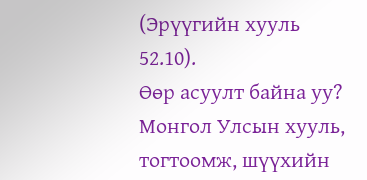(Эрүүгийн хууль 52.10).
Өөр асуулт байна уу?
Монгол Улсын хууль, тогтоомж, шүүхийн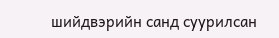шийдвэрийн санд суурилсан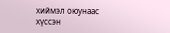хиймэл оюунаас хүссэн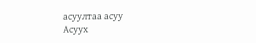асуултаа асуу
Асуух